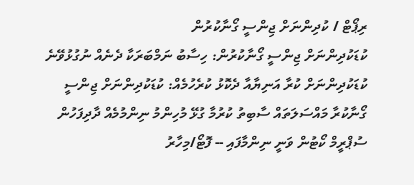ރިޕޯޓް / ކުދިންނަށް ޖިންސީ ގޯނާކުރުން
ކުޑަކުދިންނަށް ޖިންސީ ގޯނާކުރުން: ހިސާބު ނަމްބަރަކާ ދެނެއް ނުގުޅުވޭނެ
ކުޑަކުދިންނަށް ކުރާ އަނިޔާއާ ދެކޮޅު ކުރެހުމެއް: ކުޑަކުދިންނަށް ޖިންސީ ގޯނާކުރާ މައްސަލަތައް ސާބިތު ކުރުމާ ގުޅޭ މުހިންމު ނިންމުމެއް ދާދިފަހުން ސުޕްރީމް ކޯޓުން ވަނީ ނިންމާފައި -- ފޮޓޯ/މިހާރު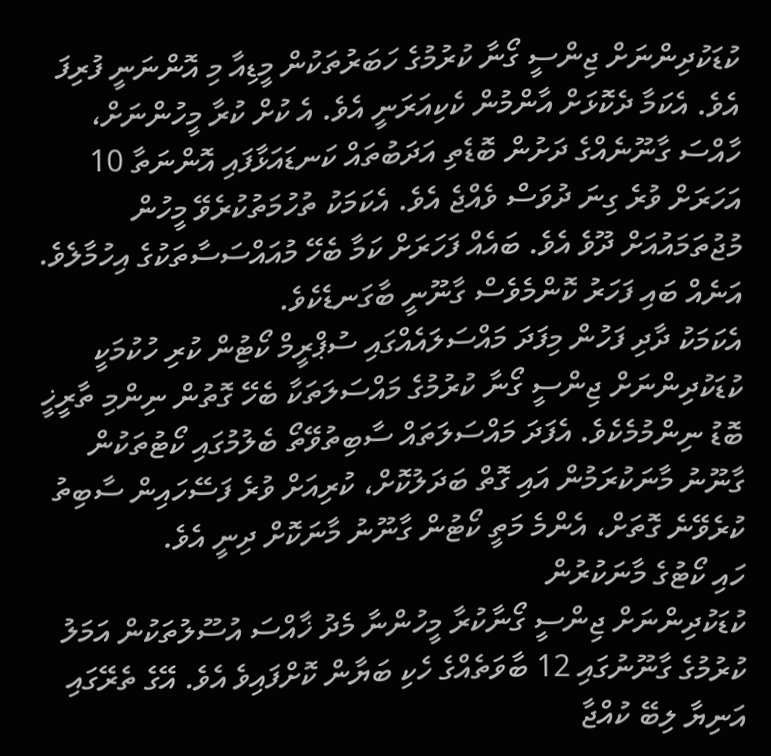ކުޑަކުދިންނަށް ޖިންސީ ގޯނާ ކުރުމުގެ ހަބަރުތަކުން މީޑިއާ މި އޮންނަނީ ފުރިފަ އެވެ. އެކަމާ ދެކޮޅަށް އާންމުން ކެކިއަރަނީ އެވެ. އެ ކުށް ކުރާ މީހުންނަށް، ހާއްސަ ގާނޫނެއްގެ ދަށުން ބޮޑެތި އަދަބުތައް ކަނޑައަޅާފައި އޮންނަތާ 10 އަހަރަށް ވުރެ ގިނަ ދުވަސް ވެއްޖެ އެވެ. އެކަމަކު ތުހުމަތުކުރެވޭ މީހުން މުޖުތަމައުއަށް ދޫވެ އެވެ. ބައެއް ފަހަރަށް ކަމާ ބެހޭ މުއައްސަސާތަކުގެ އިހުމާލެވެ. އަނެއް ބައި ފަހަރު ކޮންމެވެސް ގާނޫނީ ބާގަނޑެކެވެ.
އެކަމަކު ދާދި ފަހުން މިފަދަ މައްސަލައެއްގައި ސުޕްރީމް ކޯޓުން ކުރި ހުކުމަކީ ކުޑަކުދިންނަށް ޖިންސީ ގޯނާ ކުރުމުގެ މައްސަލަތަކާ ބެހޭ ގޮތުން ނިންމި ތާރީޚީ ބޮޑު ނިންމުމެކެވެ. އެފަދަ މައްސަލަތައް ސާބިތުވޭތޯ ބެލުމުގައި ކޯޓުތަކުން ގާނޫނު މާނަކުރަމުން އައި ގޮތް ބަދަލުކޮށް، ކުރިއަށް ވުރެ ފަސޭހައިން ސާބިތު ކުރެވޭނެ ގޮތަށް، އެންމެ މަތީ ކޯޓުން ގާނޫނު މާނަކޮށް ދިނީ އެވެ.
ހައި ކޯޓުގެ މާނަކުރުން
ކުޑަކުދިންނަށް ޖިންސީ ގޯނާކުރާ މީހުންނާ މެދު ޚާއްސަ އުސޫލުތަކުން އަމަލު ކުރުމުގެ ގާނޫނުގައި 12 ބާވަތެއްގެ ހެކި ބަޔާން ކޮށްފައިވެ އެވެ. އޭގެ ތެރޭގައި އަނިޔާ ލިބޭ ކުއްޖާ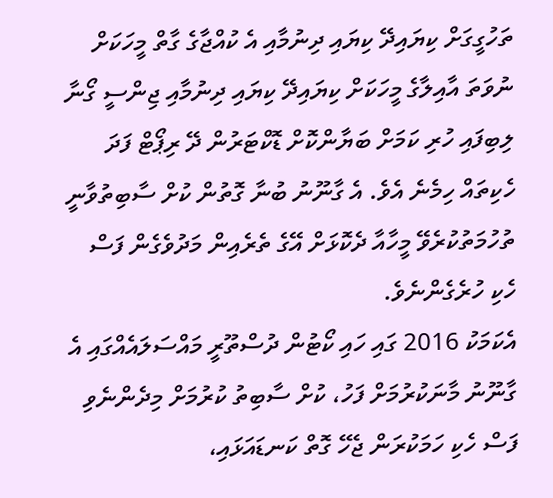ތަހުގީގަށް ކިޔައިދޭ ކިޔައި ދިނުމާއި އެ ކުއްޖާގެ ގާތް މީހަކަށް ނުވަތަ އާއިލާގެ މީހަކަށް ކިޔައިދޭ ކިޔައި ދިނުމާއި ޖިންސީ ގޯނާ ލިބިފައި ހުރި ކަމަށް ބަޔާންކޮށް ޑޮކްޓަރުން ދޭ ރިޕޯޓް ފަދަ ހެކިތައް ހިމެނެ އެވެ. އެ ގާނޫނު ބުނާ ގޮތުން ކުށް ސާބިތުވާނީ ތުހުމަތުކުރެވޭ މީހާއާ ދެކޮޅަށް އޭގެ ތެރެއިން މަދުވެގެން ފަސް ހެކި ހުރެގެންނެވެ.
އެކަމަކު 2016 ގައި ހައި ކޯޓުން ދުސްތޫރީ މައްސަލައެއްގައި އެ ގާނޫނު މާނަކުރުމަށް ފަހު، ކުށް ސާބިތު ކުރުމަށް މިދެންނެވި ފަސް ހެކި ހަމަކުރަން ޖެހޭ ގޮތް ކަނޑައަޅައި،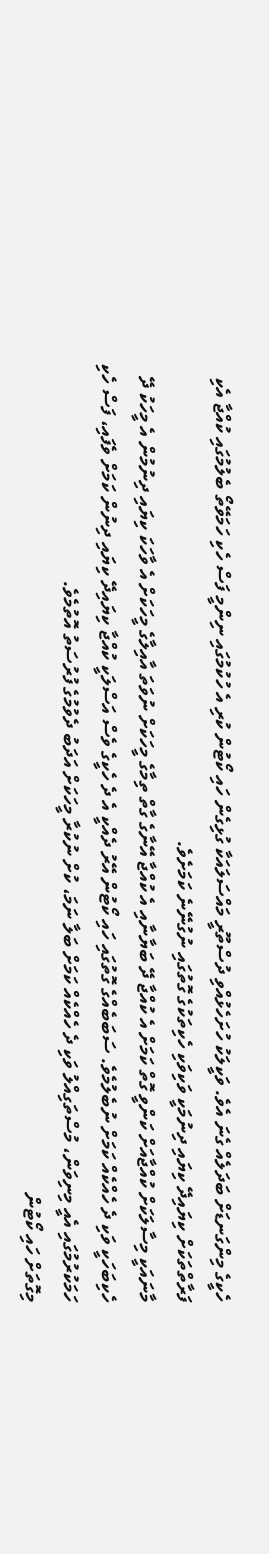ހެކީގެ މިންގަނޑަށް ބަދަލެއް ގެނަ އެވެ. ވަކީލަކު ހުށަހެޅުއްވި ދުސްތޫރީ މައްސަލައަކާ ގުޅިގެން ހައި ކޯޓުން ކުރި އެ ހުކުމުގައި ނިންމީ ފަސް ހެކި ހަމަވޭތޯ ބެލުމުގައި ކުއްޖާ އެކި ފަރާތްތަކަށް ކިޔައިދޭ ކިޔައި ދިނުމަކީ ވަކިވަކި ހެކިތަކުގެ ގޮތުގައި ނުގުނޭނެ ކަމަށެވެ.
މާނައަކީ މިސާލަކަށް ކުއްޖާއަށް ކަންވީ ގޮތް ކަމަށް އެ ކުއްޖާ ދޭ ބަޔާނާއި އެ ކުއްޖާ އޭނާގެ ގާތް ތިމާގެ މީހަކަށް ނުވަތަ އާއިލާގެ މީހަކަށް އެ ވާހަކަ ކިޔައި ދިނުމުން އެ މީހަކު ދޭ ހެކިބަހަކީ ވަކި ދެ ހެއްކެއް ކަމަށް ނުބެލުމެވެ. ސަބަބެއްގެ ގޮތުގައި ހައި ކޯޓުން އޭރު ދެއްކީ އެ ދެ ހެކީގެ ވެސް އަސްލަކީ ކުއްޖާ ކިޔައިދޭ ކިޔައި ދިނުން ކަމަށް ވެފައި، ފަސް ހެކި ހަމަކުރުމުގައި އެއީ މިނިވަން، މުސްތަގިއްލު ވަކި ދެ ހެއްކެއް ކަމަށް ބަލާ ނަމަ، ކުށް ނުކުރާ މީހަކަށް އަދަބު ދެވުމުގެ ފުރުސަތު އޮތުމެވެ.
މިގޮތަށް ހައި ކޯޓުން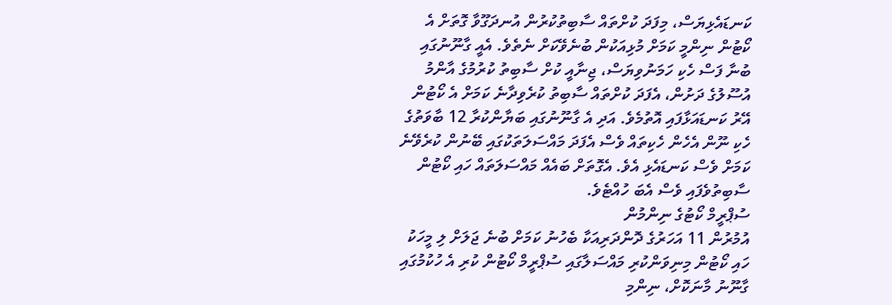ކަނޑައެޅިޔަސް، މިފަދަ ކުށްތައް ސާބިތުކުރުން އުނދަގޫވާ ގޮތަށް އެ ކޯޓުން ނިންމީ ކަމަށް މުޅިއަކުން ބުނެވޭކަށް ނެތެވެ. އެއީ ގާނޫނުގައި ބުނާ ފަސް ހެކި ހަމަނުވިޔަސް، ޖިނާއީ ކުށް ސާބިތު ކުރުމުގެ އާންމު އުސޫލުގެ ދަށުން، އެފަދަ ކުށްތައް ސާބިތު ކުރެވިދާނެ ކަމަށް އެ ކޯޓުން އޭރު ކަނޑައަޅާފައި އޮތުމެވެ. އަދި އެ ގާނޫނުގައި ބަޔާންކުރާ 12 ބާވަތުގެ ހެކި ނޫން އެހެން ހެކިތައް ވެސް އެފަދަ މައްސަލަތަކުގައި ބޭނުން ކުރެވޭނެ ކަމަށް ވެސް ކަނޑައެޅި އެވެ. އެގޮތަށް ބައެއް މައްސަލަތައް ހައި ކޯޓުން ސާބިތުވެފައި ވެސް އެބަ ހުއްޓެވެ.
ސުޕްރީމް ކޯޓުގެ ނިންމުން
އުމުރުން 11 އަހަރުގެ ދޮންދަރިއަކާ ބެހުނު ކަމަށް ބުނެ ޖަލަށް ލި މީހަކު ހައި ކޯޓުން މިނިވަންކުރި މައްސަލާގައި ސުޕްރީމް ކޯޓުން ކުރި އެ ހުކުމުގައި ގާނޫނު މާނަކޮށް، ނިންމި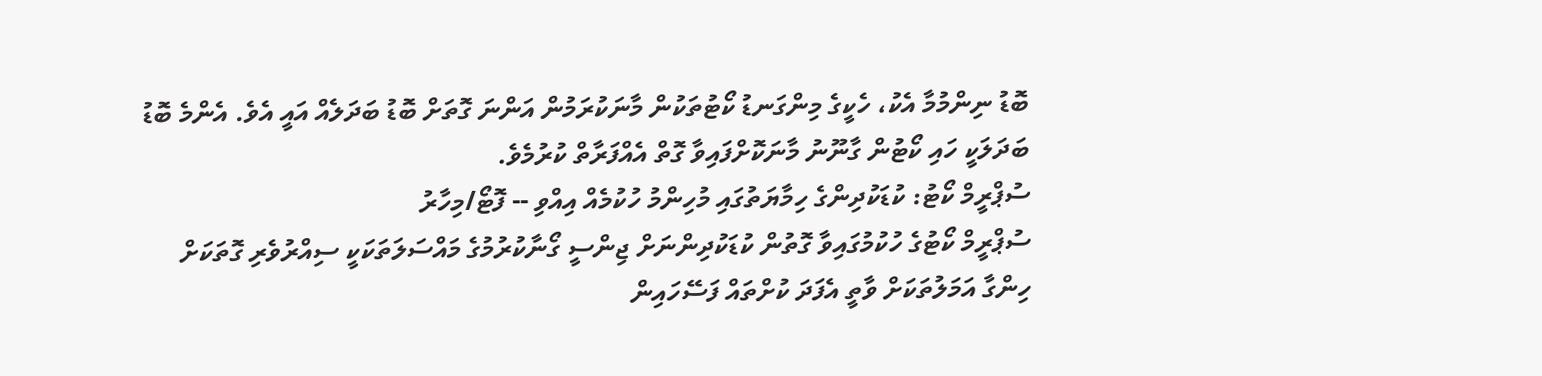ބޮޑު ނިންމުމާ އެކު، ހެކީގެ މިންގަނޑު ކޯޓުތަކުން މާނަކުރަމުން އަންނަ ގޮތަށް ބޮޑު ބަދަލެއް އައީ އެވެ. އެންމެ ބޮޑު ބަދަލަކީ ހައި ކޯޓުން ގާނޫނު މާނަކޮށްފައިވާ ގޮތް އެއްފަރާތް ކުރުމެވެ.
ސުޕްރީމް ކޯޓު: ކުޑަކުދިންގެ ހިމާޔަތުގައި މުހިންމު ހުކުމެއް އިއްވި -- ފޮޓޯ/މިހާރު
ސުޕްރީމް ކޯޓުގެ ހުކުމުގައިވާ ގޮތުން ކުޑަކުދިންނަށް ޖިންސީ ގޯނާކުރުމުގެ މައްސަލަތަކަކީ ސިއްރުވެރި ގޮތަކަށް ހިންގާ އަމަލުތަކަށް ވާތީ އެފަދަ ކުށްތައް ފަސޭހައިން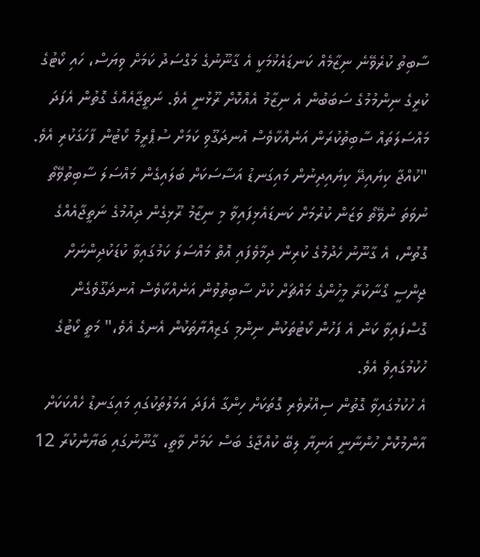ސާބިތު ކުރެވޭނެ ނިޒާމެއް ކަނޑައެޅުމަކީ އެ ގާނޫނުގެ މަގްސަދު ކަމަށް ވިޔަސް، ހައި ކޯޓުގެ ކުރީގެ ނިންމުމުގެ ސަބަބުން އެ ނިޒާމު އެއްކޮށް ރޫޅުނީ އެވެ. ނަތީޖާއެއްގެ ގޮތުން އެފަދަ މައްސަލަތައް ސާބިތުކުރަން އަނެއްކާވެސް އުނދަގޫވި ކަމަށް ސުޕްރީމް ކޯޓުން ފާހަގަކުރި އެވެ.
"ކުއްޖާ ކިޔައިދޭ ކިޔައިދިނުން މައިގަނޑު އަސާސަކަށް ބަލައިގެން މައްސަލަ ސާބިތުވޭތޯ ނުވަތަ ނުވޭތޯ ވަޒަން ކުރުމަށް ކަނޑައެޅިފައިވާ މި ނިޒާމު ރޫޅިގެން ދިއުމުގެ ނަތީޖާއެއްގެ ގޮތުން، އެ ގާނޫނު ހެދުމުގެ ކުރިން ދިމާވެފައި އޮތް މައްސަލަ ކަމުގައިވާ ކުޑަކުދިންނަށް ޖިންސީ ގޯނާކުރާ މީހުންގެ މައްޗަށް ކުށް ސާބިތުވުން އަނެއްކާވެސް އުނދަގޫވެގެން ގޮސްފައިވާ ކަން އެ ފަހުން ކޯޓުތަކުން ނިންމި ގަޒިއްޔާތަކުން އެނގެ އެވެ،" މަތީ ކޯޓުގެ ހުކުމުގައިވެ އެވެ.
އެ ހުކުމުގައިވާ ގޮތުން ސިއްރުވެރި ގޮތަކަށް ހިންގާ އެފަދަ އަމަލުތަކުގައި މައިގަނޑު ހެއްކަކަށް އާންމުކޮށް ހުންނާނީ އަނިޔާ ލިބޭ ކުއްޖާގެ ބަސް ކަމަށް ވާތީ، ގާނޫނުގައި ބަޔާންކުރާ 12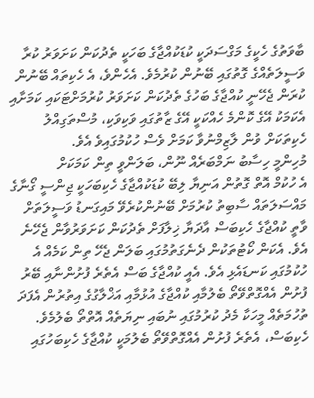ބާވަތުގެ ހެކީގެ މަގްސަދަކީ ކުޑަކުއްޖާގެ ބަހަކީ ތެދުކަން ކަށަވަރު ކުރާ ވަސީލަތެއްގެ ގޮތުގައި ބޭނުން ކުރުމެވެ. އެހެންވެ، އެ ހެކިތައް ބޭނުން ކުރަން ޖެހޭނީ ކުއްޖާގެ ބަހުގެ ތެދުކަން ކަށަވަރު ކުރުމަށްޓަކައި ކަމަށާއި އެކަމަކު އޭގެ ކޮންމެ ހެއްކަކީ އޭގެ ޒާތުގައި ވަކިވަކި، މުސްތަގިއްލު ހެކިތަކަށް ވުން ލާޒިމްނުވާ ކަމަށް ވެސް ހުކުމުގައިވެ އެވެ.
މުހިންމީ ހިސާބު ނަމްބަރެއް ނޫން، ބަލަންވީ ތިން ކަމަކަށް
އެ ހުކުމް އޮތް ގޮތުން އަނިޔާ ލިބޭ ކުޑަކުއްޖާގެ ހެކިބަހަކީ ޖިންސީ ގޯނާގެ މައްސަލަތައް ސާބިތު ކުރުމަށް ބޭނުންކުރެވޭ މައިގަނޑު ވަސީލަތަށް ވާތީ ކުއްޖާގެ ހެކިބަސް އާދަޔާ ޚިލާފަށް ތެދުކަން ކަށަވަރުވާން ޖެހޭނެ އެވެ. އެކަން ކޯޓުތަކުން ދެނެގަތުމުގައި ބަލަން ޖެހޭ ތިން ކަމެއް އެ ހުކުމުގައި ކަނޑައެޅި އެވެ. އެއީ ކުއްޖާގެ ބަސް އެތެރެ ފުށުންނާއި ބޭރު ފުށުން އެއްގޮތްވޭތޯ ބެލުމާއި ކުއްޖާގެ އުޅުމާއި އަޚްލާގުގެ އިތުރުން އެފަދަ ތުހުމަތެއް މީހަކާ މެދު ކުރުމުގައި ނުބައި ނިޔަތެއް އޮތްތޯ ބެލުމެވެ.
ހެކިބަސް، އެތެރެ ފުށުން އެއްގޮތްވޭތޯ ބެލުމަކީ ކުއްޖާގެ ހެކިބަހުގައި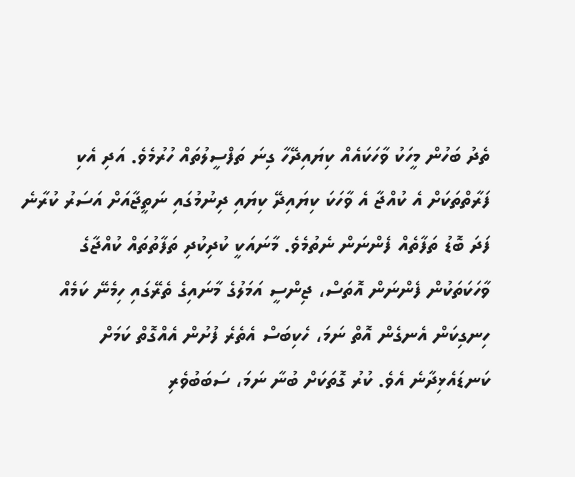ތެދު ބަހުން މީހަކު ވާހަކައެއް ކިޔައިދޭހާ ގިނަ ތަފްސީލުތައް ހުރުމެވެ. އަދި އެކި ފަރާތްތަކަށް އެ ކުއްޖާ އެ ވާހަކަ ކިޔައިދޭ ކިޔައި ދިނުމުގައި ނަތީޖާއަށް އަސަރު ކުރާނެ ފަދަ ބޮޑު ތަފާތެއް ފެންނަން ނެތުމެވެ. މާނައަކީ ކުދިކުދި ތަފާތުތައް ކުއްޖާގެ ވާހަކަތަކުން ފެންނަން އޮތަސް، ޖިންސީ އަމަލުގެ މާނައިގެ ތެރޭގައި ހިމެނޭ ކަމެއް ހިނގިކަން އެނގެން އޮތް ނަމަ، ހެކިބަސް އެތެރެ ފުށުން އެއްގޮތް ކަމަށް ކަނޑައެޅިދާނެ އެވެ. ކުރު ގޮތަކަށް ބުނާ ނަމަ، ސަބަބުވެރި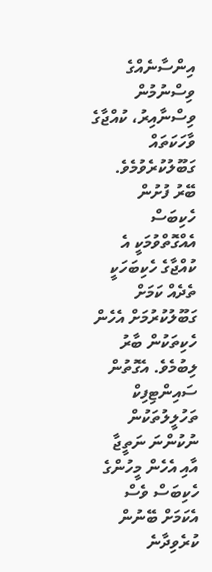އިންސާނެއްގެ ވިސްނުމުން ވިސްނާއިރު، ކުއްޖާގެ ވާހަކަތައް ގަބޫލުކުރެވުމެވެ.
ބޭރު ފުށުން ހެކިބަސް އެއްގޮތްވުމަކީ އެ ކުއްޖާގެ ހެކިބަހަކީ ތެދެއް ކަމަށް ގަބޫލުކުރުމަށް އެހެން ހެކިތަކުން ބާރު ލިބުމެވެ. އެގޮތުން ސައިންޓިފިކް ތަހުލީލުތަކުން ނުކުންނަ ނަތީޖާ އާއި އެހެން މީހުންގެ ހެކިބަސް ވެސް އެކަމަށް ބޭނުން ކުރެވިދާނެ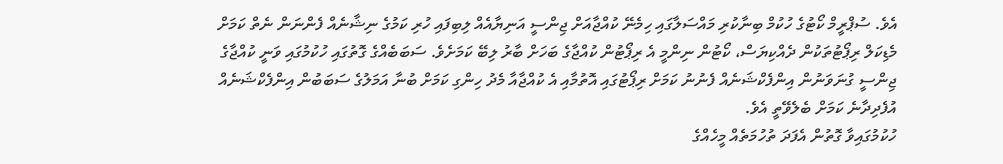އެވެ. ސުޕްރީމް ކޯޓުގެ ހުކުމް ބިނާކުރި މައްސަލާގައި ހިމެނޭ ކުއްޖާއަށް ޖިންސީ އަނިޔާއެއް ލިބިފައި ހުރި ކަމުގެ ނިޝާނެއް ފެންނަން ނެތް ކަމަށް މެޑިކަލް ރިޕޯޓުތަކުން ދެއްކިޔަސް، ކޯޓުން ނިންމީ އެ ރިޕޯޓުން ކުއްޖާގެ ބަހަށް ބާރު ލިބޭ ކަމަށެވެ. ސަބަބެއްގެ ގޮތުގައި ހުކުމުގައި ވަނީ ކުއްޖާގެ ޖިންސީ ގުނަވަނުން އިންފެކްޝަނެއް ފެނުނު ކަމަށް ރިޕޯޓުގައި އޮތުމާއި އެ ކުއްޖާއާ މެދު ހިންގި ކަމަށް ބުނާ އަމަލުގެ ސަބަބުން އިންފެކްޝަނެއް އުފެދިދާނެ ކަމަށް ބެލެވޭތީ އެވެ.
ހުކުމުގައިވާ ގޮތުން އެފަދަ ތުހުމަތެއް މީހެއްގެ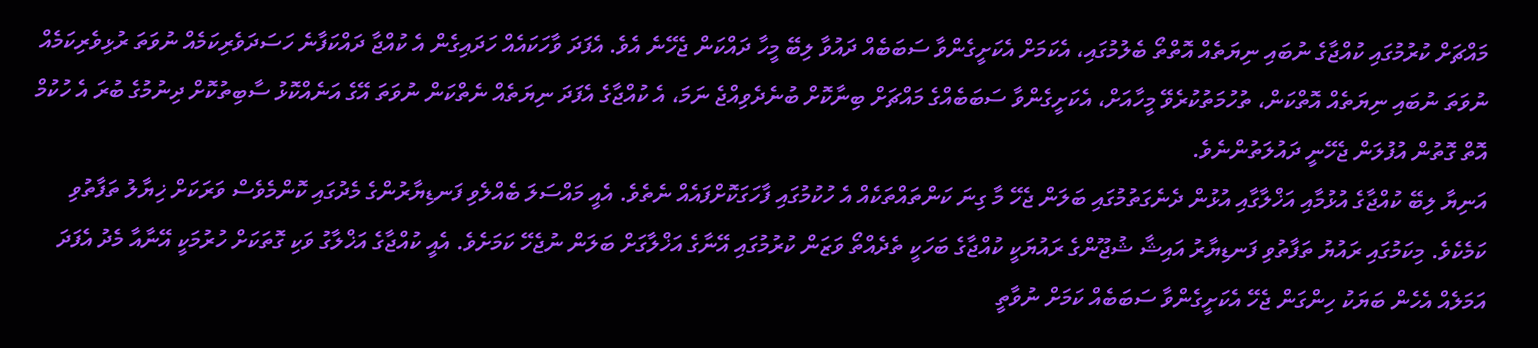މައްޗަށް ކުރުމުގައި ކުއްޖާގެ ނުބައި ނިޔަތެއް އޮތްތޯ ބެލުމުގައި، އެކަމަށް އެކަށީގެންވާ ސަބަބެއް ދައުވާ ލިބޭ މީހާ ދައްކަން ޖެހޭނެ އެވެ. އެފަދަ ވާހަކައެއް ހަދައިގެން އެ ކުއްޖާ ދައްކަފާނެ ހަސަދަވެރިކަމެއް ނުވަތަ ރުޅިވެރިކަމެއް ނުވަތަ ނުބައި ނިޔަތެއް އޮތްކަން، ތުހުމަތުކުރެވޭ މީހާއަށް، އެކަށީގެންވާ ސަބަބެއްގެ މައްޗަށް ބިނާކޮށް ބުނެދެވިއްޖެ ނަމަ، އެ ކުއްޖާގެ އެފަދަ ނިޔަތެއް ނެތްކަން ނުވަތަ އޭގެ އަނެއްކޮޅު ސާބިތުކޮށް ދިނުމުގެ ބުރަ އެ ހުކުމް އޮތް ގޮތުން އުފުލަން ޖެހޭނީ ދައުލަތުންނެވެ.
އަނިޔާ ލިބޭ ކުއްޖާގެ އުޅުމާއި އަޚްލާގާއި އުޅުން ދެނެގަތުމުގައި ބަލަން ޖެހޭ މާ ގިނަ ކަންތައްތަކެއް އެ ހުކުމުގައި ފާހަގަކޮށްފައެއް ނެތެވެ. އެއީ މައްސަލަ ބެއްލެވި ފަނޑިޔާރުންގެ މެދުގައި ކޮންމެވެސް ވަރަކަށް ޚިޔާލު ތަފާތުވި ކަމެކެވެ. މިކަމުގައި ރައުޔު ތަފާތުވި ފަނޑިޔާރު އައިޝާ ޝުޖޫންގެ ރައުޔަކީ ކުއްޖާގެ ބަހަކީ ތެދެއްތޯ ވަޒަން ކުރުމުގައި އޭނާގެ އަޚްލާގަށް ބަލަން ނުޖެހޭ ކަމަށެވެ. އެއީ ކުއްޖާގެ އަޚްލާގު ވަކި ގޮތަކަށް ހުރުމަކީ އޭނާއާ މެދު އެފަދަ އަމަލެއް އެހެން ބަޔަކު ހިންގަން ޖެހޭ އެކަށީގެންވާ ސަބަބެއް ކަމަށް ނުވާތީ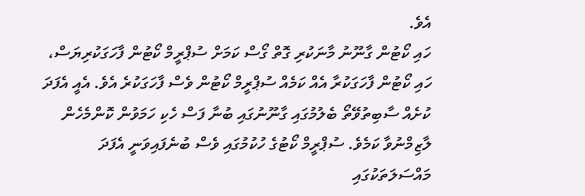އެވެ.
ހައި ކޯޓުން ގާނޫނު މާނަކުރި ގޮތް ގޯސް ކަމަށް ސުޕްރީމް ކޯޓުން ފާހަގަކުރިޔަސް، ހައި ކޯޓުން ފާހަގަކުރާ އެއް ކަމެއް ސުޕްރީމް ކޯޓުން ވެސް ފާހަގަކުރެ އެވެ. އެއީ އެފަދަ ކުށެއް ސާބިތުވޭތޯ ބެލުމުގައި ގާނޫނުގައި ބުނާ ފަސް ހެކި ހަމަވުން ކޮންމެހެން ލާޒިމްނުވާ ކަމެވެ. ސުޕްރީމް ކޯޓުގެ ހުކުމުގައި ވެސް ބުނެފައިވަނީ އެފަދަ މައްސަލަތަކުގައި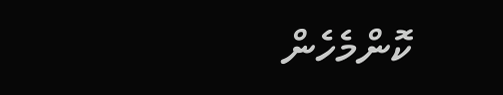ކޮންމެހެން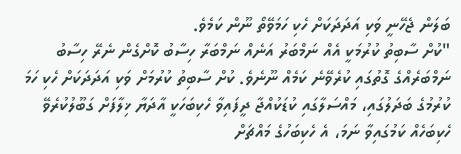ބަލަން ޖެހޭނީ ވަކި އަދަދަކަށް ހެކި ހަމަވޭތޯ ނޫން ކަމެވެ.
"ކުށް ސާބިތު ކުރުމަކީ އެއް ނަމްބަރު އަނެއް ނަމްބަރާ ހިސާބު ކޮށްގެން ނެރޭ ހިސާބު ނަމްބަރެއްގެ ގޮތުގައި ކުރެވޭނެ ކަމެއް ނޫނެވެ. ކުށް ސާބިތު ކުރުމަށް ވަކި އަދަދަކަށް ހެކި ހަމަ ކުރުމުގެ ބަދަލުގައި، މައްސަލާގައި ކުޑަކުއްޖާ ދީފައިވާ ހެކިބަހަކީ އާދަޔާ ޚިލާފަށް ގަބޫލުކުރެވޭ ހެކިބަހެއް ކަމުގައިވާ ނަމަ، އެ ހެކިބަހުގެ މައްޗަށް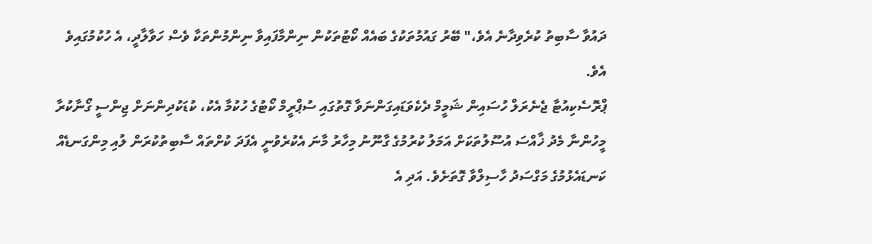ދައުވާ ސާބިތު ކުރެވިދާނެ އެވެ،" ބޭރު ގައުމުތަކުގެ ބައެއް ކޯޓުތަކުން ނިންމާފައިވާ ނިންމުންތަކާ ވެސް ހަވާލާދީ، އެ ހުކުމުގައިވެ އެވެ.
ޕްރޮސެކިއުޓާ ޖެނެރަލް ހުސައިން ޝަމީމް ދެކެވަޑައިގަންނަވާ ގޮތުގައި ސުޕްރީމް ކޯޓުގެ ހުކުމާ އެކު، ކުޑަކުދިންނަށް ޖިންސީ ގޯނާކުރާ މީހުންނާ މެދު ޚާއްސަ އުސޫލުތަކަށް އަމަލު ކުރުމުގެ ގާނޫނު މިހާރު މާނަ އެކުރެވުނީ އެފަދަ ކުށްތައް ސާބިތުކުރަން ލުއި މިންގަނޑެއް ކަނޑައެޅުމުގެ މަގްސަދު ހާސިލްވާ ގޮތަށެވެ. އަދި އެ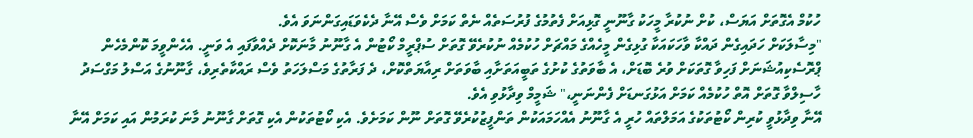ހުކުމް އެގޮތަށް އަޔަސް، ކުށް ނުކުރާ މީހަކު ގާނޫނީ ގޮޅިއަށް ފެތުމުގެ ފުރުސަތެއް ނެތް ކަމަށް ވެސް އޭނާ ދެކެވަޑައިގަންނަވަ އެވެ.
"މިސާލަކަށް ހަދައިގެން ދައްކާ ވާހަކައަކާ ގުޅިގެން މީހެއްގެ މައްޗަށް ހުކުމެއް ނުކުރެވޭ ގޮތަށް ސުޕްރީމް ކޯޓުން އެ ގާނޫނު މާނަކޮށް ދެއްވާފައި އެ ވަނީ. އެހެންވީމަ ކޮންމެހެން ޕްރޮސެކިއުޝަނަށް ފަހިވާ ގޮތަކަށް ވުރެ ބޮޑަށް، އެ ބާވަތުގެ ކުށުގެ ތަބީއަތަށާއި ބާވަތަށް ރިއާޔަތްކޮށް، ދެ ފަރާތުގެ މަސްލަހަތު ވެސް ރައްކާތެރިވެ، ގާނޫނުގެ އަސްލު މަގްސަދު ހާސިލްވާ ގޮތަށް އޮތް ހުކުމެއް ކަމަށް އަޅުގަނޑަށް ފެންނަނީ،" ޝަމީމް ވިދާޅުވި އެވެ.
އޭނާ ވިދާޅުވީ ކުރިން ކޯޓުތަކުގެ އަމަލްތައް ހުރީ އެ ގާނޫނު އެއްހަމައަކުން ތަންފީޒުކުރެވޭ ގޮތަށް ނޫން ކަމަށެވެ. އެކި ކޯޓުތަކުން އެކި ގޮތަށް ގާނޫނު މާނަ ކުރަމުން އައި ކަމަށް އޭނާ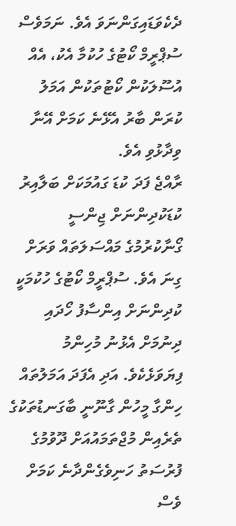ދެކެވަޑައިގަންނަވަ އެވެ. ނަމަވެސް ސުޕްރީމް ކޯޓުގެ ހުކުމާ އެކު، އެއް އުސޫލަކުން ކޯޓުތަކުން އަމަލު ކުރަން ބާރު އެޅޭނެ ކަމަށް އޭނާ ވިދާޅުވި އެވެ.
ރާއްޖެ ފަދަ ކުޑަ ގައުމަކަށް ބަލާއިރު ކުޑަކުދިންނަށް ޖިންސީ ގޯނާކުރުމުގެ މައްސަލަތައް ވަރަށް ގިނަ އެވެ. ސުޕްރީމް ކޯޓުގެ ހުކުމަކީ ކުދިންނަށް އިންސާފު ހޯދައި ދިނުމަށް އެޅުނު މުހިންމު ފިޔަވަޅެކެވެ. އަދި އެފަދަ އަމަލުތައް ހިންގާ މީހުން ގާނޫނީ ބާގަނޑުތަކުގެ ތެރެއިން މުޖްތަމައުއަށް ދޫވުމުގެ ފުރުސަތު ހަނިވެގެންދާނެ ކަމަށް ވެސް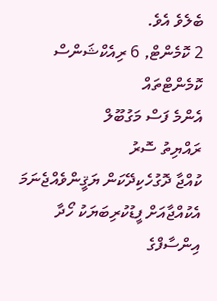ބެލެވެ އެވެ.
2 ކޮމެންޓް, 6 ރިއެކްޝަންސް
ކޮމެންޓްތައް
އެންމެ ފަސް މަގުބޫލް
ރައްޔިތު ސޮރު
ކުއްޖާ ދޮގުހެކިދޭކަން ޔަޤީންވެއްޖެނަމަ އެކުއްޖާއަށް ފީޑުކުރިބަޔަކު ހޯދާ އިންސާފްގެ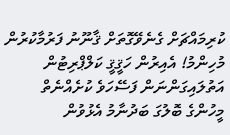ކުރިމައްޗަށް ގެނެވޭގޮތަށް ޤާނޫނު ފަރުމާކުރުން މުހިންމު! އެއިރުން ހަޤީޤީ ކަލްޕްރިޓުން އަތުލައިގަންނަން ފަސޭހަވެ ކުށެއްނެތް މީހުންގެ ބޮލުގަ ބަދުނާމު އެޅުވުން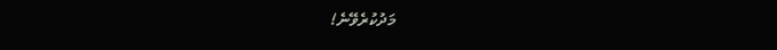މަދުކުރެވޭނެ!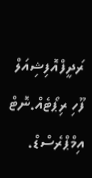ރަދީފްއޮފިޝިއަލް
ފޫހި ރިޕޯޓެއް.ނޮޓް އިމްޕްރެސްޑް.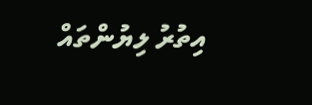އިތުރު ލިޔުންތައް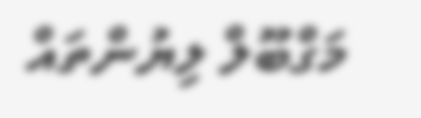މަގްބޫލް ލިޔުންތައް